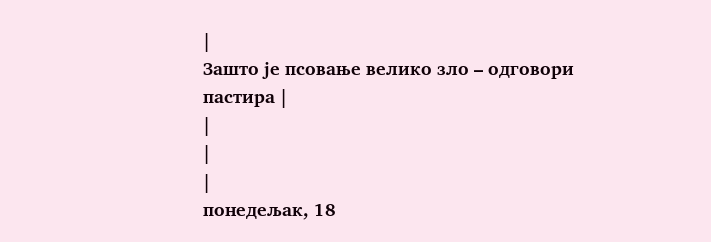|
Зашто је псовање велико зло – одговори пастира |
|
|
|
понедељак, 18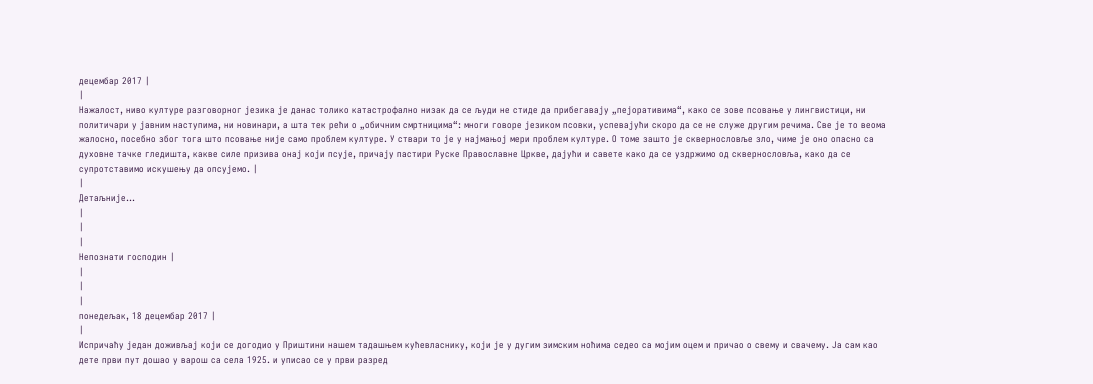децембар 2017 |
|
Нажалост, ниво културе разговорног језика је данас толико катастрофално низак да се људи не стиде да прибегавају „пејоративима“, како се зове псовање у лингвистици, ни политичари у јавним наступима, ни новинари, а шта тек рећи о „обичним смртницима“: многи говоре језиком псовки, успевајући скоро да се не служе другим речима. Све је то веома жалосно, посебно због тога што псовање није само проблем културе. У ствари то је у најмањој мери проблем културе. О томе зашто је сквернословље зло, чиме је оно опасно са духовне тачке гледишта, какве силе призива онај који псује, причају пастири Руске Православне Цркве, дајући и савете како да се уздржимо од сквернословља, како да се супротставимо искушењу да опсујемо. |
|
Детаљније...
|
|
|
Непознати господин |
|
|
|
понедељак, 18 децембар 2017 |
|
Испричаћу један доживљај који се догодио у Приштини нашем тадашњем кућевласнику, који је у дугим зимским ноћима седео са мојим оцем и причао о свему и свачему. Ја сам као дете први пут дошао у варош са села 1925. и уписао се у први разред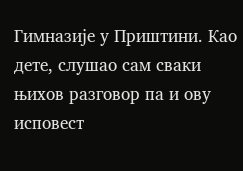Гимназије у Приштини. Као дете, слушао сам сваки њихов разговор па и ову исповест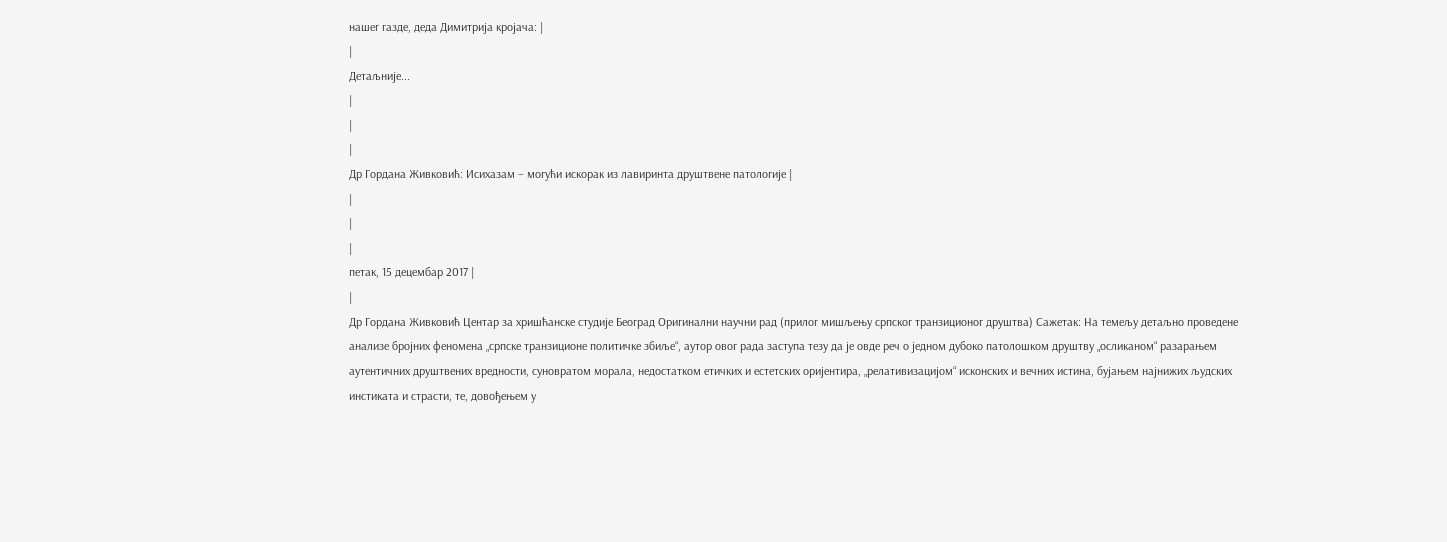нашег газде, деда Димитрија кројача: |
|
Детаљније...
|
|
|
Др Гордана Живковић: Исихазам – могући искорак из лавиринта друштвене патологије |
|
|
|
петак, 15 децембар 2017 |
|
Др Гордана Живковић Центар за хришћанске студије Београд Оригинални научни рад (прилог мишљењу српског транзиционог друштва) Сажетак: На темељу детаљно проведене анализе бројних феномена „српске транзиционе политичке збиље“, аутор овог рада заступа тезу да је овде реч о једном дубоко патолошком друштву „осликаном“ разарањем аутентичних друштвених вредности, суновратом морала, недостатком етичких и естетских оријентира, „релативизацијом“ исконских и вечних истина, бујањем најнижих људских инстиката и страсти, те, довођењем у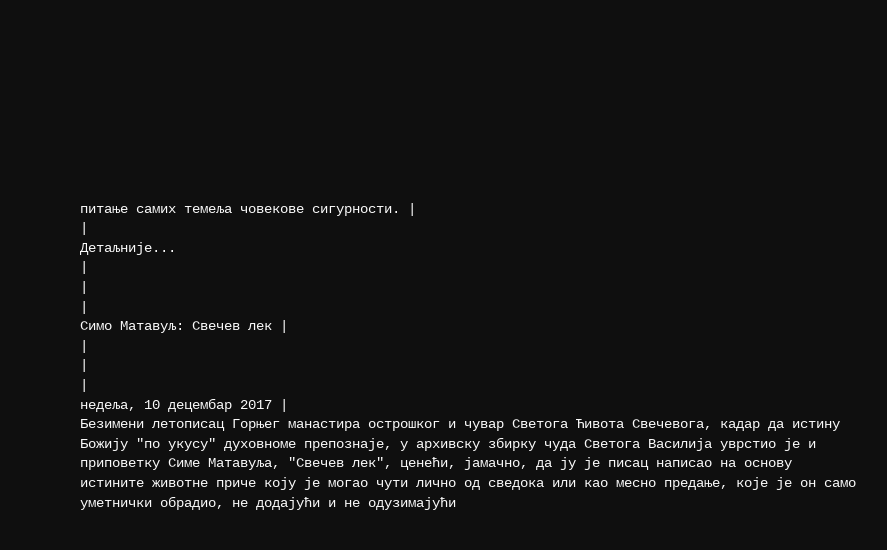питање самих темеља човекове сигурности. |
|
Детаљније...
|
|
|
Симо Матавуљ: Свечев лек |
|
|
|
недеља, 10 децембар 2017 |
Безимени летописац Горњег манастира острошког и чувар Светога Ћивота Свечевога, кадар да истину Божију "по укусу" духовноме препознаје, у архивску збирку чуда Светога Василија уврстио је и приповетку Симе Матавуља, "Свечев лек", ценећи, јамачно, да ју је писац написао на основу истините животне приче коју је могао чути лично од сведока или као месно предање, које је он само уметнички обрадио, не додајући и не одузимајући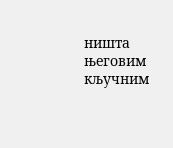ништа његовим кључним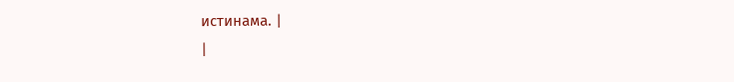истинама. |
|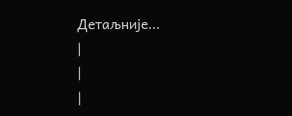Детаљније...
|
|
|